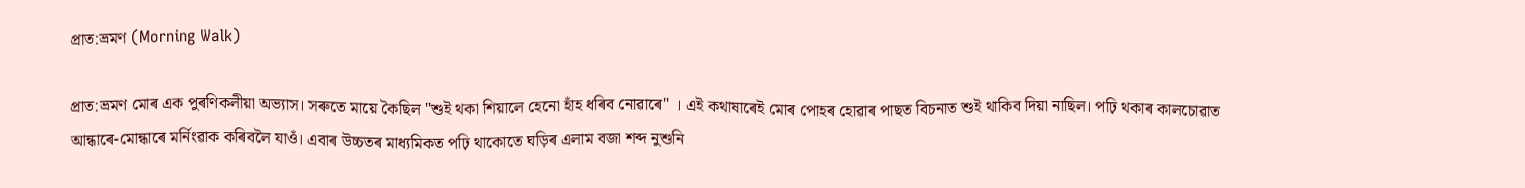প্ৰাত:ভ্ৰমণ (Morning Walk)

প্ৰাত:ভ্রমণ মোৰ এক পুৰণিকলীয়া অভ্যাস। সৰুতে মায়ে কৈছিল "শুই থকা শিয়ালে হেনো হাঁহ ধৰিব নোৱাৰে" । এই কথাষাৰেই মোৰ পোহৰ হোৱাৰ পাছত বিচনাত শুই থাকিব দিয়া নাছিল। পঢ়ি থকাৰ কালচোৱাত আন্ধাৰে-মোন্ধাৰে মৰ্নিংৱাক কৰিবলৈ যাওঁ। এবাৰ উচ্চতৰ মাধ্যমিকত পঢ়ি থাকোতে ঘড়িৰ এলাম বজা শব্দ নুশুনি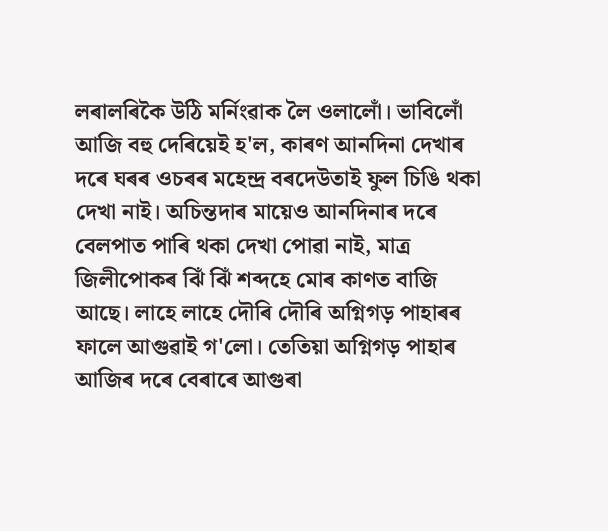লৰালৰিকৈ উঠি মৰ্নিংৱাক লৈ ওলালোঁ। ভাবিলোঁ আজি বহু দেৰিয়েই হ'ল, কাৰণ আনদিনা দেখাৰ দৰে ঘৰৰ ওচৰৰ মহেন্দ্র বৰদেউতাই ফুল চিঙি থকা দেখা নাই। অচিন্তদাৰ মায়েও আনদিনাৰ দৰে বেলপাত পাৰি থকা দেখা পোৱা নাই, মাত্র জিলীপোকৰ ঝিঁ ঝিঁ শব্দহে মোৰ কাণত বাজি আছে। লাহে লাহে দৌৰি দৌৰি অগ্নিগড় পাহাৰৰ ফালে আগুৱাই গ'লো। তেতিয়া অগ্নিগড় পাহাৰ আজিৰ দৰে বেৰাৰে আগুৰা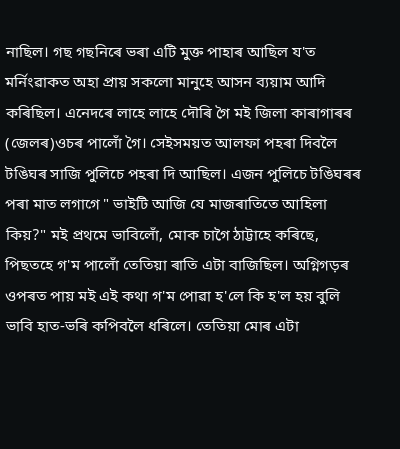নাছিল। গছ গছনিৰে ভৰা এটি মুক্ত পাহাৰ আছিল য'ত মৰ্নিংৱাকত অহা প্ৰায় সকলো মানুহে আসন ব্যয়াম আদি কৰিছিল। এনেদৰে লাহে লাহে দৌৰি গৈ মই জিলা কাৰাগাৰৰ (জেলৰ)ওচৰ পালোঁ গৈ। সেইসময়ত আলফা পহৰা দিবলৈ টঙিঘৰ সাজি পুলিচে পহৰা দি আছিল। এজন পুলিচে টঙিঘৰৰ পৰা মাত লগাগে " ভাইটি আজি যে মাজৰাতিতে আহিলা কিয়?" মই প্ৰথমে ভাবিলোঁ, মোক চাগৈ ঠাট্টাহে কৰিছে, পিছতহে গ'ম পালোঁ তেতিয়া ৰাতি এটা বাজিছিল। অগ্নিগড়ৰ ওপৰত পায় মই এই কথা গ'ম পোৱা হ'লে কি হ'ল হয় বুলি ভাবি হাত-ভৰি কপিবলৈ ধৰিলে। তেতিয়া মোৰ এটা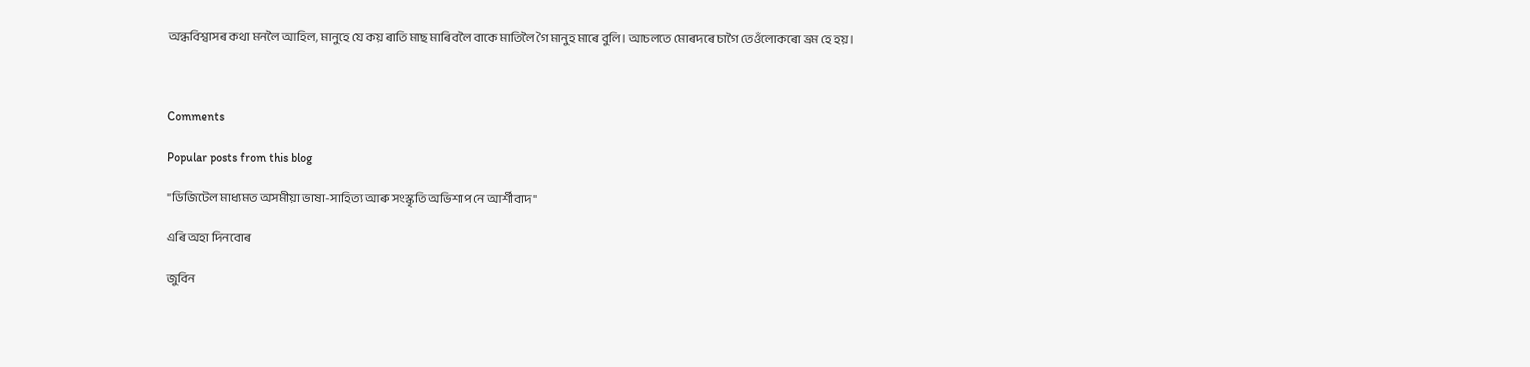অন্ধবিশ্বাসৰ কথা মনলৈ আহিল, মানুহে যে কয় ৰাতি মাছ মাৰিবলৈ বাকে মাতিলৈ গৈ মানুহ মাৰে বুলি। আচলতে মোৰদৰে চাগৈ তেওঁলোকৰো ভ্ৰম হে হয়।



Comments

Popular posts from this blog

"ডিজিটেল মাধ্যমত অসমীয়া ভাষা-সাহিত্য আৰু সংস্কৃতি অভিশাপ নে আৰ্শীবাদ"

এৰি অহা দিনবোৰ

জুবিন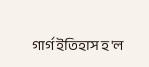গাৰ্গ ইতিহাস হ'ল